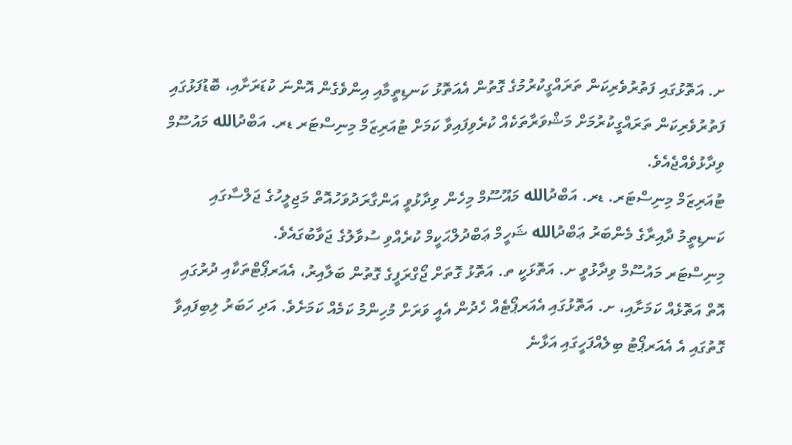ށ. އަތޮޅުގައި ފަތުރުވެރިކަން ތަރައްގީކުރުމުގެ ގޮތުން އެއަތޮޅު ކަނޑިތީމާއި އިންވެގެން އޮންނަ ކުޑަރަށާއި، ބޮޑުފަޅުގައި ފަތުރުވެރިކަން ތަރައްގީކުރުމަށް މަޝްވަރާތަކެއް ކުރެވިފައިވާ ކަމަށް ޓުއަރިޒަމް މިނިސްޓަރ ޑރ. އަބްދުالله މައުސޫމް ވިދާޅުވެއްޖެއެވެ.
ޓުއަރިޒަމް މިނިސްޓަރ. ޑރ. އަބްދުالله މައޫސޫމް މިހެން ވިދާޅުވީ އަންގާރަދުވަހުއޮތް މަޖިލީހުގެ ޖަލްސާގައި ކަނޑިތީމު ދާއިރާގެ މެންބަރު ޢަބްދުالله ޝަހީމް ޢަބްދުލްޙަކީމް ކުރެއްވި ސުވާލުގެ ޖަވާބުގައެވެ.
މިނިސްޓަރ މައުސޫމް ވިދާޅުވީ ށ. އަތޮޅަކީ ތ. އަތޮޅު ގޮތަށް ޖޯގްރަފީގެ ގޮތުން ބަލާއިރު، އެއަރޕޯޓްތަކާއި ދުރުގައި އޮތް އަތޮޅެއް ކަމަށާއި، ށ. އަތޮޅުގައި އެއަރޕޯޓެއް ހެދުން އެއީ ވަރަށް މުހިންމު ކަމެއް ކަމަށެވެ. އަދި ހަބަރު ލިބިފައިވާ ގޮތުގައި އެ އެއަރޕޯޓު ބިލެއްފަހީގައި އަޅާނެ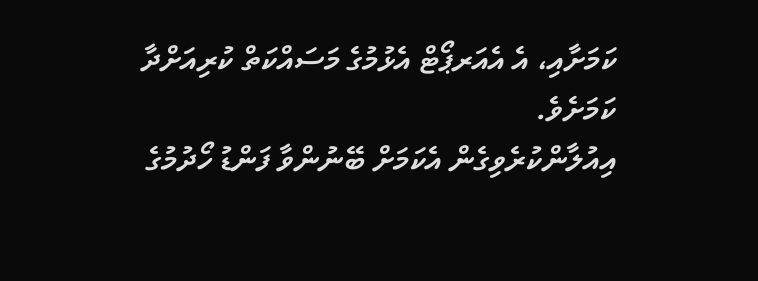ކަމަށާއި، އެ އެއަރޕޯޓް އެޅުމުގެ މަސައްކަތް ކުރިއަށްދާ ކަމަށެވެ.
އިއުލާންކުރެވިގެން އެކަމަށް ބޭނުންވާ ފަންޑު ހޯދުމުގެ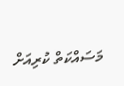މަސައްކަތް ކުރިއަށް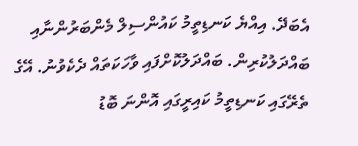އެބަދޭ. އިއްޔެ ކަނޑިތީމު ކައުންސިލް މެންބަރުންނާއި ބައްދަލުކުރިން. ބައްދަލުކޮށްފައި ވާހަކަތައް ދެކެވުނު. އޭގެ ތެރޭގައި ކަނޑިތީމު ކައިރީގައި އޮންނަ ބޮޑު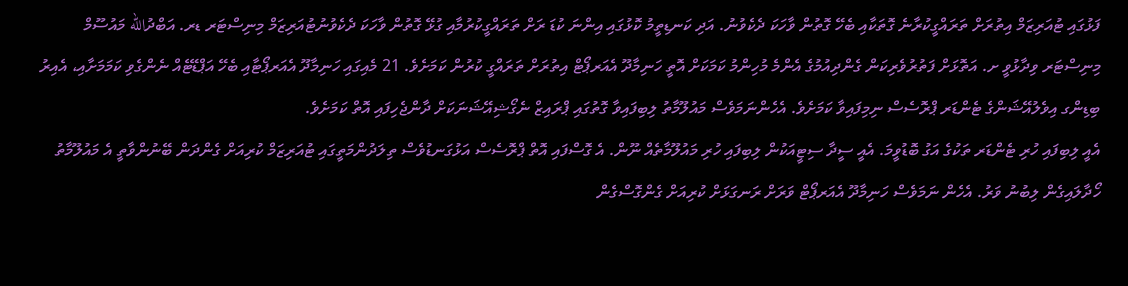ފަޅުގައި ޓުއަރިޒަމް އިތުރަށް ތަރައްގީކުރާނެ ގޮތަކާއި ބެހޭ ގޮތުން ވާހަކަ ދެކެވުނު. އަދި ކަނޑިތީމު ކޮޅުގައި އިންނަ ކުޑަ ރަށް ތަރައްގީކުރުމާއި ގުޅޭ ގޮތުން ވާހަކަ ދެކެވުނުޓުއަރިޒަމް މިނިސްޓަރ ޑރ. އަބްދުالله މައުސޫމް
މިނިސްޓަރ ވިދާޅުވީ ށ. އަތޮޅަށް ފަތުރުވެރިކަން ގެންދިއުމުގެ އެންމެ މުހިންމު ކަމަކަށް އޮތީ ހަނިމާދޫ އެއަރޕޯޓް އިތުރަށް ތަރައްގީ ކުރުން ކަމަށެވެ. 21 މެއިގައި ހަނިމާދޫ އެއަރޕޯޓާއި ބެހޭ އަޕްޑޭޓެއް ނެންގެވި ކަމަމަށާއި، އެއިރު ބިޑިންގ އިވެލުއޭޝަންގެ ޓެންޑަރ ޕްރޮސެސް ނިމިފައިވާ ކަމަށެވެ. އެހެންނަމަވެސް މައުލޫމާތު ލިބިފައިވާ ގޮތުގައި ޕްރައިޒް ނެގޯޝިއޭޝަނަކަށް ދާންޖެހިފައި އޮތް ކަމަށެވެ.
އެއީ ލިބިފައި ހުރި ޓެންޑަރ ތަކުގެ އަގު ބޮޑުވީމަ. އެއީ ސީދާ ސިޓީއަކުން ލިބިފައި ހުރި މައުލޫމާތެއް ނޫން. އެ ގޮސްފައި އޮތް ޕްރޮސެސް އަޅުގަނޑުވެސް ތިލަދުންމަތީގައި ޓުއަރިޒަމް ކުރިއަށް ގެންދަން ބޭނުންވާތީ އެ މައުލޫމާތު ހޯދާލައިގެން ލިބުނު ވަރު. އެހެން ނަމަވެސް ހަނިމާދޫ އެއަރޕޯޓް ވަރަށް ރަނގަޅަށް ކުރިއަށް ގެންގޮސްގެން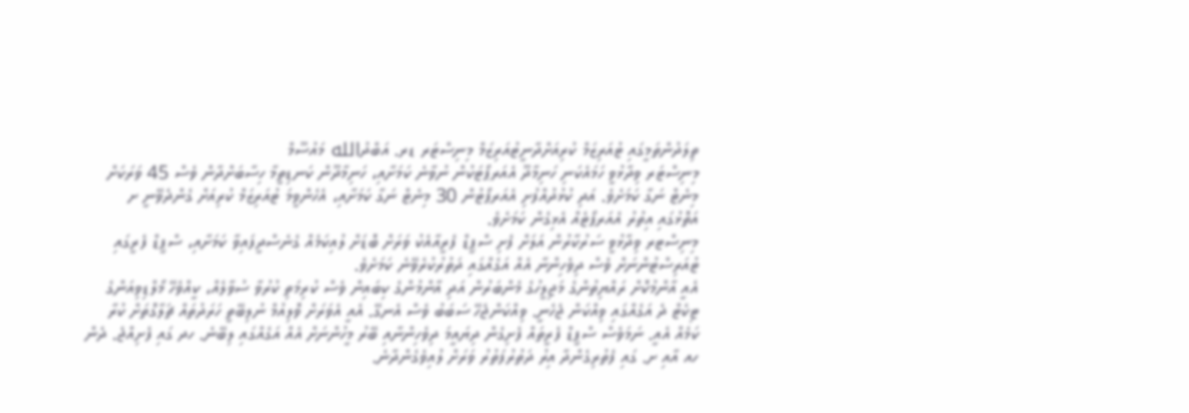ތިލަދުންތަމީގައި ޓުއަރިޒަމް ކުރިއަށްދާނީޓުއަރިޒަމް މިނިސްޓަރ ޑރ. އަބްދުالله މައުސޫމް
މިނިސްޓަރ ވިދާޅުވީ ހަމައެކަނި ހަނިމާދޫ އެއަރޕޯޓަކުން ނުވާނެ ކަމަށާއި، ހަނިމާދޫން ކަނޑިތީމާ ހިސާބަށްދާން ވެސް 45 ވަރަކަށް މިނެޓް ނަގާ ކަމަށެވެ. އަދި ކުޅުދުއްފުށި އެއަރޕޯޓުން 30 މިނެޓް ނަގާ ކަމަށާއި، އެހެންވީމަ ޓުއަރިޒަމް ކުރިއަށް ގެންދެވޭނީ ށ އަތޮޅުގައި އިތުރު އެއަރޕޯޓެއް އެޅިގެން ކަމަށެވެ.
މިނިސްޓރ ވިދާޅުވީ ސަރުކާރުން އަލަށް ފެށި ސްޕީޑް ފެރީއާއެކު ވަރަށް ބޮޑަށް ލުއިކަމެއް ގެނެސްދީފައިވާ ކަމަށާއި، ސްޕީޑް ފެރީގައި ޓުއަރިސްޓުންނަށް ވެސް ދިވެހިންނާ އެއް އަގެއްގައި ދަތުރުކުރެވޭނެ ކަމަށެވެ.
އެއީ އާންމުކޮށް ރައްޔިތުންގެ މަޖިލީހުގެ މެންބަރުން އަދި އާންމުންގެ ކިބައިން ވެސް ކުރިމަތި ކުރުވާ ސުވާލެއް، ކީއްވެހޭ މޯލްޑިވިއަންގެ ޓިކެޓް ދެ އަގެއްގައި ވިއްކަން ޖެހެނީ. ވިއްކަންޖެހޭ ސަބަބު ވެސް އެނގޭ. އެއީ އެވަރަށް ވޮލިއުމް ނުލިބޭތީ ހަރަދުތައް ޗަލާގޮތަށް ކުރާ ކަމެއް އެއީ. ނަމަވެސް ސްޕީޑް ފެރީތައް ފެށިގެން ދިޔައީމަ ދިވެހިންނާއި ބޭރު މީހުންނަށް އެއް އަގެއްގައި ލިބޭނެ. ހދ ގައި ފެށިއްޖެ. ދެން ހއ އާއި ށ. ގައި ފެތުރިގެންދާ އިރު ދަތުރުފަތުރު ވަރަށް ލުއިވެގެންދާނެ.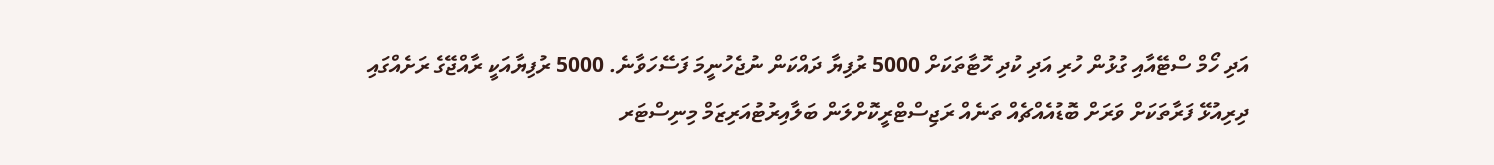އަދި ހޯމް ސްޓޭއާއި ގުޅުން ހުރި އަދި ކުދި ހޮޓާތަކަށް 5000 ރުފިޔާ ދައްކަން ނުޖެހުނީމަ ފަސޭހަވާނެ. 5000 ރުފިޔާއަކީ ރާއްޖޭގެ ރަށެއްގައި ދިރިއުޅޭ ފަރާތަކަށް ވަރަށް ބޮޑުއެއްޗެއް ތަނެއް ރަޖިސްޓްރީކޮށްލަން ބަލާއިރުޓުއަރިޒަމް މިނިސްޓަރ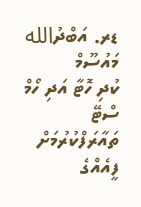ޑރ. އަބްދުالله މައުސޫމް
ކުދި ހޮޓާ އަދި ހޯމް ސްޓޭ ތައާރަފްކުރުމަށް ފީއެއްގެ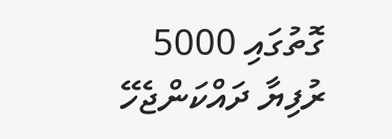ގޮތުގައި 5000 ރުފިޔާ ދައްކަންޖެހޭ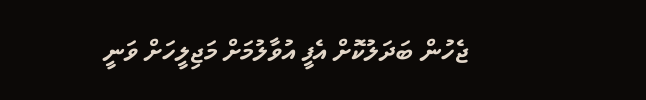ޖެހުން ބަދަލުކޮށް އެފީ އުވާލުމަށް މަޖިލީހަށް ވަނީ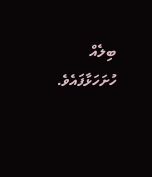ބިލެއް ހުށަހަޅާފައެވެ.